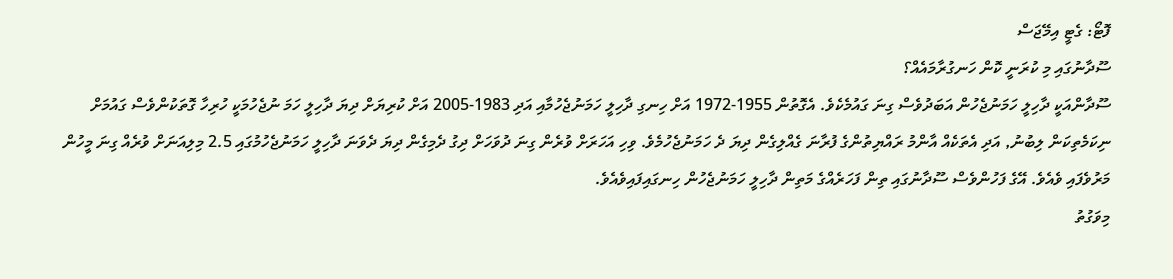ފޮޓޯ: ގެޓީ އިމޭޖަސް
ސޫދާނުގައި މި ކުރަނީ ކޮން ހަނގުރާމައެއް؟
ސޫދާންއަކީ ދާހިލީ ހަމަނުޖެހުން އަބަދުވެސް ގިނަ ގައުމެކެވެ. އެގޮތުން 1955-1972 އަށް ހިނގި ދާހިލީ ހަމަނުޖެހުމާއި އަދި 1983-2005 އަށް ކުރިޔަށް ދިޔަ ދާހިލީ ހަމަ ނުޖެހުމަކީ ހުރިހާ ގޮތަކުންވެސް ގައުމަށް ނިކަމެތިކަން ލިބުނު, އަދި އެތަކެއް އާންމު ރައްޔިތުންގެ ފުރާނަ ގެއްލިގެން ދިޔަ ދެ ހަމަނުޖެހުމެވެ. ވިހި އަހަރަށް ވުރެން ގިނަ ދުވަހަށް ދިގު ދެމިގެން ދިޔަ ދެވަނަ ދާހިލީ ހަމަނުޖެހުމުގައި 2.5 މިލިއަނަށް ވުރެއް ގިނަ މީހުން މަރުވެފައި ވެއެވެ. އޭގެ ފަހުންވެސް ސޫދާނުގައި ތިން ފަހަރެއްގެ މަތިން ދާހިލީ ހަމަނުޖެހުން ހިނގައިފައިވެއެވެ.
މިވަގުތު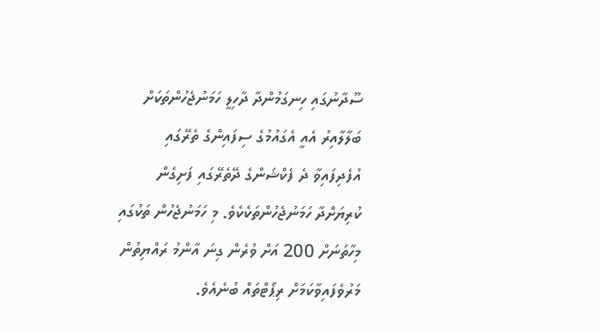ސޫދާނުގައި ހިނގަމުންދާ ދާހިލީ ހަމަނުޖެހުންތަކަށް ބަލާލާއިރު އެއީ އެގައުމުގެ ސިފައިންގެ ތެރޭގައި އުފެދިފައިވާ ދެ ފެކްޝަންގެ ދޭތެރޭގައި ފަށިގެން ކުރިޔަށްދާ ހަމަނުޖެހުންތަކެކެވެ. މި ހަމަނުޖެހުން ތަކުގައި މިހާތަނަށް 200 އަށް ވުރެން ގިނަ އާންމު ރައްޔިތުން މަރުވެފައިވާކަމަށް ރިޕޯޓްތައް ބުނެއެވެ.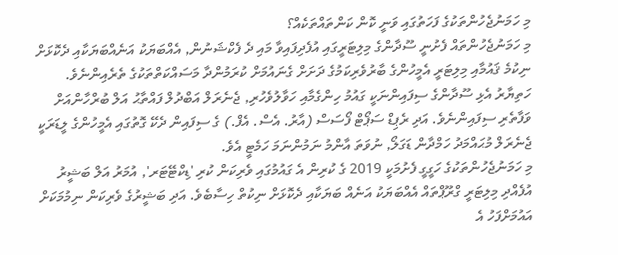މި ހަމަނުޖެހުންތަކުގެ ފަހަތުގައި ވަނީ ކޮން ކަންތައްތަކެއް؟
މި ހަމަނުޖެހުންތައް ފެށުނީ ސޫދާންގެ މިލިޓަރީގައި އުފެދިފައިވާ މައި ދެ ފެކްޝަނުން, އެއްބަޔަކު އަނެއްބަޔަކާއި ދެކޮޅަށް ނިކުމެ ޤައުމާއި މިލިޓަރީ އެމީހުންގެ ބާރުވެރިކަމުގެ ދަށަށް ގެނައުމަށް ކުރަމުންދާ މަސައްކަތްތަކުގެ ތެރެއިންނެވެ.
ހަތިޔާރު އެޅި ސޫދާންގެ ސިފައިންނަކީ ގައުމު ހިންގެމާއި ހަވާލުވެހުރި, ޖެނެރަލް އަބްދުލް ފައްތާޙު އަލް ބުރްހާންއަށް ވަފާތެރި ސިފައިންނެވެ. އަދި ރެޕިޑް ސަޕޯޓް ފޯސަސް (އާރު. އެސް. އެފް.) ގެ ސިފައިން ދެކޭ ގޮތުގައި އެމީހުންގެ ލީޑަރަކީ ޖެނެރަލް މުޙައްމަދު ހަމްދާން ޑަގަލޯ, ނުވަތަ އާންމު ނަމުންނަމަ ހަމެޓީ އެވެ.
މި ހަމަނުޖެހުންތަކުގެ ހަގީގީ ފެށުމަކީ 2019 ގެ ކުރިން އެ ގައުމުގައި ވެރިކަން ކުރި 'ޑިކްޓޭޓަރ', އުމަރު އަލް ބަޝީރު އުފެއްދި މިލިޓަރީ ގްރޫޕްތައް އެއްބަޔަކު އަނެއް ބަޔަކާއި ދެކޮޅަށް ނިކުތް ހިސާބެވެ. އަދި ބަޝީރުގެ ވެރިކަން ނިމުމަކަށް އައުމަށްފަހު އެ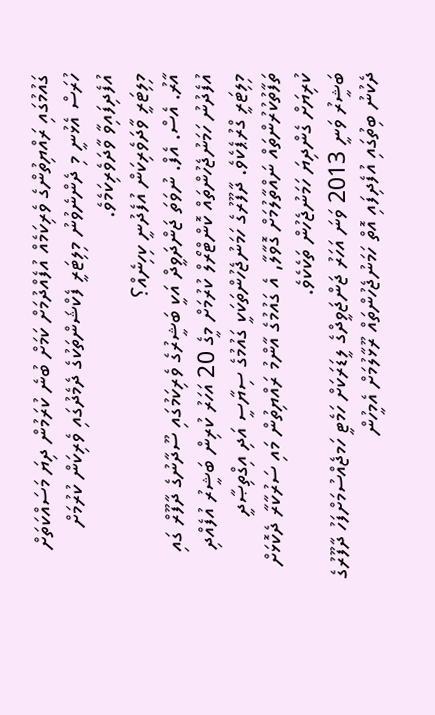ގައުމުގައި ރައްޔިތުންގެ ވެރިކަމެއް އުފެއްދުމަށް ކަމަށް ބުނެ ކުރަމުން ދިޔަ މަސައްކަތަށް ހުރަސް އެޅުނީ މި ދެންނެވުނު މިލިޓަރީ ފެކްޝަންތަކުގެ ދެމެދުގައި ވެރިކަން ކުރުމަށް އުފެދިފައިވާ ވާދަވެރިކަމެވެ.
މިލިޓަރީ ވާދަވެރިކަން އުފެދުނީ ކިހިނެއް؟
އާރު. އެސް. އެފް. ނުވަތަ ޖަންދަވީދް އަކީ ބަޝީރުގެ ވެރިކަމުގައި ސޫދާނުގެ ދާފޫރް ގައި އުފެދުނު ހަމަނުޖެހުންތައް ކޮންޓްރޯލް ކުރުމަށް މީގެ 20 އަހަރު ކުރިން ބަޝީރު އުފެއްދި މިލިޓަރީ ގްރުޕެކެވެ. ދާފޫރުގެ ހަމަނުޖެހުންތަކަކީ ގައުމުގެ ސިޔާސީ އަދި އިގްތިޞާދީ ތަފާތުކުރުންތައް ނައްތާލުމަށް ގޮވާލާ, އެ ގައުމުގެ އާންމު ރައްޔިތުން މައި ސަރުކާރާ ދެކޮޅަށް ކުރިޔަށް ގެންދިޔަ ހަމަނުޖެހުން ތަކެކެވެ.
ބަޝީރު ވަނީ 2013 ވަނަ އަހަރު ޖަންޖަވީދްގެ ލީޑަރަކަށް ހަމެޓީ ހަމޖެއްސުމަށްފަހު ދާފޫރުގެ ދެކުނު ބިތުގައި އުފެދިފައި އޮތް ހަމަނުޖެހުންތައް ރޫޅާލުމަށް އެމީހުން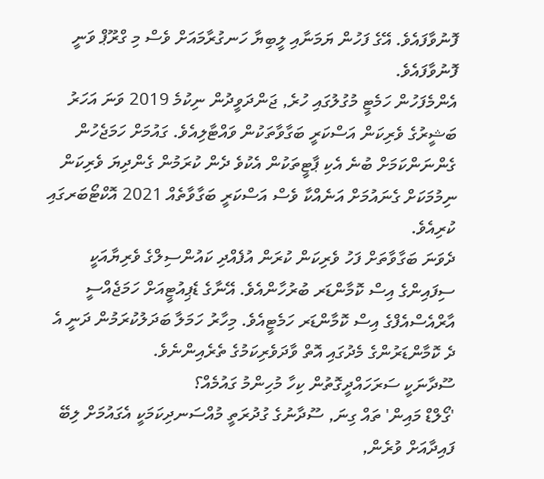ފޮނުވާފައެވެ. އޭގެ ފަހުން ޔަމަނާއި ލީބިޔާ ހަނގުރާމައަށް ވެސް މި ގްރޫޕް ވަނީ ފޮނުވާފައެވެ.
އެންމެފަހުން ހަމެޓީ މުގުލުގައި ހުރެ, ޖަންދަވީދުން ނިކުމެ 2019 ވަނަ އަހަރު ބަޝީރުގެ ވެރިކަން އަސްކަރީ ބަގާވާތަކުން ވައްޓާލިއެވެ. ގައުމަށް ހަމަޖެހުން ގެންނަންކަމަށް ބުނެ އެކި ޕާޓީތަކުން އެކުވެ ދެން ކުރަމުން ގެންދިޔަ ވެރިކަން ނިމުމަކަށް ގެނައުމަށް އަނެއްކާ ވެސް އަސްކަރީ ބަގާވާތެއް 2021 އޮކްޓޯބަރގައި ކުރިއެވެ.
ދެވަނަ ބަގާވާތަށް ފަހު ވެރިކަން ކުރަން އުފެއްދި ކައުންސިލްގެ ވެރިޔާއަކީ ސިފައިންގެ އިސް ކޮމާންޑަރ ބުރުހާންއެވެ. އޭނާގެ ޑެޕިއުޓީއަށް ހަމަޖެއްސީ އާރްއެސްއެފްގެ އިސް ކޮމާންޑަރ ހަމެޓީއެވެ. މިހާރު ހަމަލާ ބަދަލުކުރަމުން ދަނީ އެ ދެ ކޮމާންޑަރުންގެ މެދުގައި އޮތް ވާދަވެރިކަމުގެ ތެރެއިންނެވެ.
ސޫދާނަކީ ސަރަހައްދީގޮތުން ކިހާ މުހިންމު ގައުމެއް؟
'ގޯލްޑް މައިން' ތައް ގިނަ, ސޫދާނުގެ ގުދުރަތީ މުއްސަނދިކަމަކީ އެގައުމަށް ލިބޭ ފައިދާއަށް ވުރެން,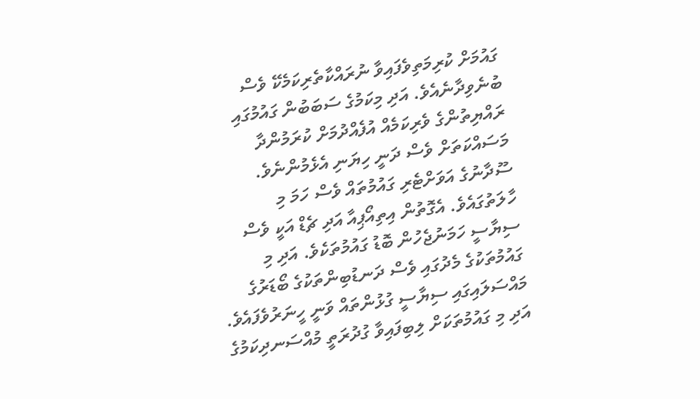ގައުމަށް ކުރިމަތިވެފައިވާ ނުރައްކާތެރިކަމެކޭ ވެސް ބުނެވިދާނެއެވެ. އަދި މިކަމުގެ ސަބަބުން ގައުމުގައި ރައްޔިތުންގެ ވެރިކަމެއް އުފެއްދުމަށް ކުރަމުންދާ މަސައްކަތަށް ވެސް ދަނީ ހިޔަނި އެޅެމުންނެވެ. ސޫދާނުގެ އަވަށްޓެރި ގައުމުތައް ވެސް ހަމަ މި ހާލަތުގައެވެ. އެގޮތުން އިތިއޯޕިއާ އަދި ޗެޑް އަކީ ވެސް ސިޔާސީ ހަމަނުޖެހުން ބޮޑު ގައުމުތަކެވެ. އަދި މި ގައުމުތަކުގެ މެދުގައި ވެސް ދަނޑުބިންތަކުގެ ބޯޑަރުގެ މައްސަލައިގައި ސިޔާސީ ގުޅުންތައް ވަނީ ހީނަރުވެފައެވެ. އަދި މި ގައުމުތަކަށް ލިބިފައިވާ ގުދުރަތީ މުއްސަނދިކަމުގެ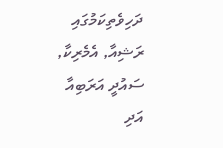ދަހިވެތިކަމުގައި ރަޝިއާ, އެމެރިކާ, ސައުދީ އަރަބިއާ އަދި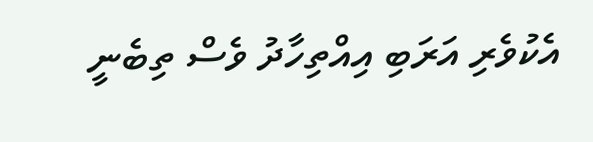އެކުވެރި އަރަބި އިއްތިހާދު ވެސް ތިބެނީ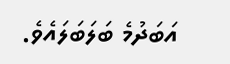އަބަދުމެ ބަލަބަލައެވެ.